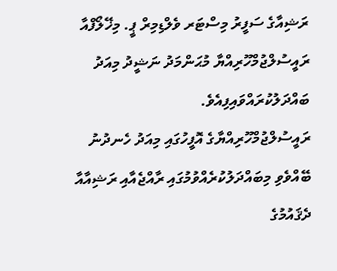ރަޝިއާގެ ސަފީރު މިސްޓަރ ވެލްޑިމިރް ޕީ. މިޚޭލޯފްއާ ރައީސުލްޖުމްހޫރިއްޔާ މުޙަންމަދު ނަޝީދު މިއަދު ބައްދަލުކުރައްވައިފިއެވެ.
ރައީސުލްޖުމްހޫރިއްޔާގެ އޮފީހުގައި މިއަދު ހެނދުނު ބޭއްވެވި މިބައްދަލުކުރެއްވުމުގައި ރާއްޖެއާއި ރަޝިއާއާ ދެޤައުމުގެ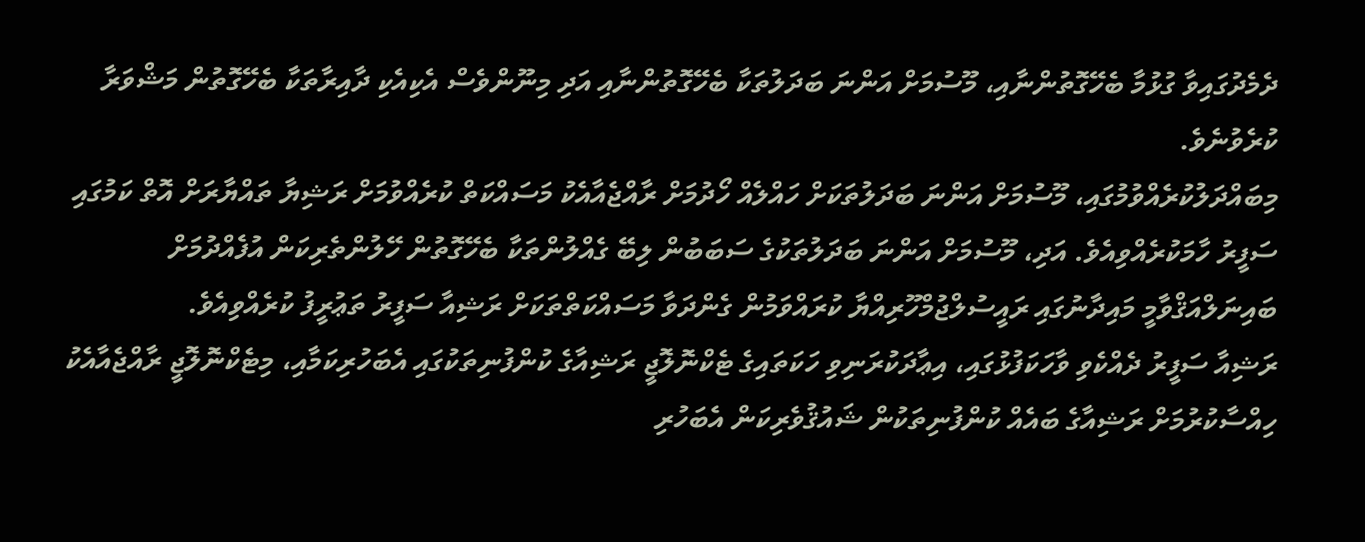ދެމެދުގައިވާ ގުޅުމާ ބެހޭގޮތުންނާއި، މޫސުމަށް އަންނަ ބަދަލުތަކާ ބެހޭގޮތުންނާއި އަދި މިނޫންވެސް އެކިއެކި ދާއިރާތަކާ ބެހޭގޮތުން މަޝްވަރާ ކުރެވުނެވެ.
މިބައްދަލުކުރެއްވުމުގައި، މޫސުމަށް އަންނަ ބަދަލުތަކަށް ހައްލެއް ހޯދުމަށް ރާއްޖެއާއެކު މަސައްކަތް ކުރެއްވުމަށް ރަޝިޔާ ތައްޔާރަށް އޮތް ކަމުގައި ސަފީރު ހާމަކުރެއްވިއެވެ. އަދި، މޫސުމަށް އަންނަ ބަދަލުތަކުގެ ސަބަބުން ލިބޭ ގެއްލުންތަކާ ބެހޭގޮތުން ހޭލުންތެރިކަން އުފެއްދުމަށް ބައިނަލްއަޤްވާމީ މައިދާނުގައި ރައީސުލްޖުމްހޫރިއްޔާ ކުރައްވަމުން ގެންދަވާ މަސައްކަތްތަކަށް ރަޝިއާ ސަފީރު ތަޢުރީފު ކުރެއްވިއެވެ.
ރަޝިއާ ސަފީރު ދެއްކެވި ވާހަކަފުޅުގައި، އިޢާދަކުރަނިވި ހަކަތައިގެ ޓެކްނޮލޮޖީ ރަޝިއާގެ ކުންފުނިތަކުގައި އެބަހުރިކަމާއި، މިޓެކްނޮލޮޖީ ރާއްޖެއާއެކު ހިއްސާކުރުމަށް ރަޝިއާގެ ބައެއް ކުންފުނިތަކުން ޝައުޤުވެރިކަން އެބަހުރި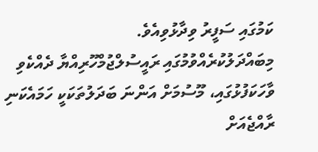ކަމުގައި ސަފީރު ވިދާޅުވިއެވެ.
މިބައްދަލުކުރެއްވުމުގައި ރައީސުލްޖުމްހޫރިއްޔާ ދެއްކެވި ވާހަކަފުޅުގައި، މޫސުމަށް އަންނަ ބަދަލުތަކަކީ ހަމައެކަނި ރާއްޖެއަށް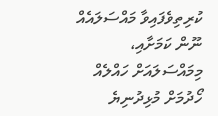ކުރިތިވެފައިވާ މައްސަލައެއް ނޫން ކަމަށާއި، މިމައްސަލައަށް ހައްލެއް ހޯދުމަށް މުޅިދުނިޔެ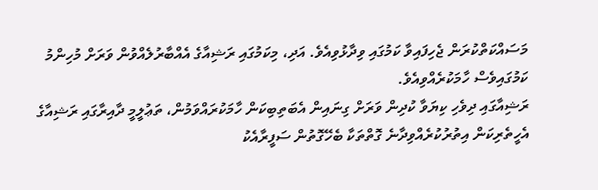މަސައްކަތްކުރަން ޖެހިފައިވާ ކަމުގައި ވިދާޅުވިއެވެ. އަދި، މިކަމުގައި ރަޝިއާގެ އެއްބާރުލެއްވުން ވަރަށް މުހިންމު ކަމުގައިވެސް ހާމަކުރެއްވިއެވެ.
ރަޝިއާގައި ދިވެހި ކިޔަވާ ކުދިން ވަރަށް ގިނައިން އެބަތިބިކަން ހާމަކުރައްވަމުން، ތަޢުލީމީ ދާއިރާގައި ރަޝިއާގެ އެހީތެރިކަން އިތުރުކުރެއްވިދާނެ ގޮތްތަކާ ބެހޭގޮތުން ސަފީރާއެކު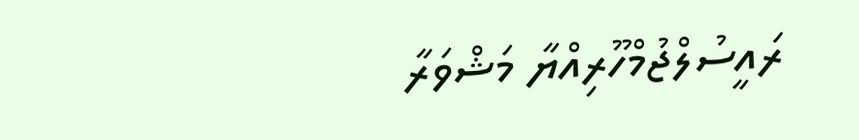ރައީސުލްޖުމްހޫރިއްޔާ މަޝްވަރާ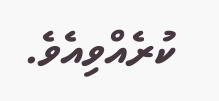ކުރެއްވިއެވެ.